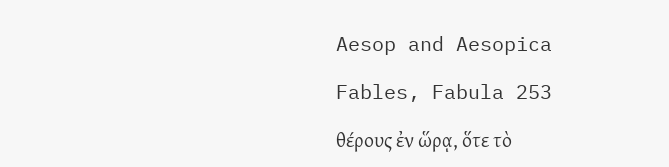Aesop and Aesopica

Fables, Fabula 253

θέρους ἐν ὥρᾳ, ὅτε τὸ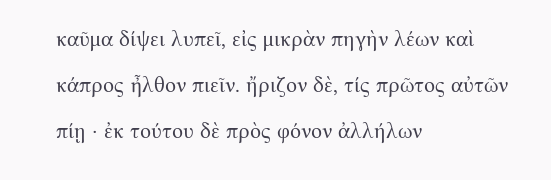καῦμα δίψει λυπεῖ, εἰς μικρὰν πηγὴν λέων καὶ κάπρος ἦλθον πιεῖν. ἤριζον δὲ, τίς πρῶτος αὐτῶν πίῃ · ἐκ τούτου δὲ πρὸς φόνον ἀλλήλων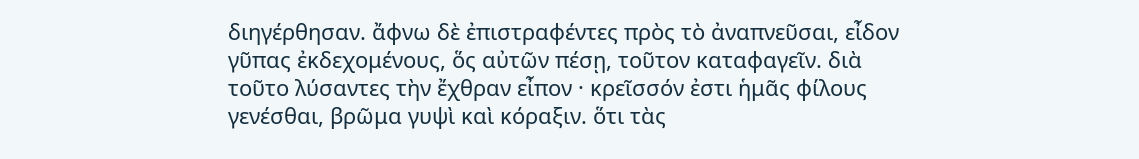διηγέρθησαν. ἄφνω δὲ ἐπιστραφέντες πρὸς τὸ ἀναπνεῦσαι, εἶδον γῦπας ἐκδεχομένους, ὅς αὐτῶν πέσῃ, τοῦτον καταφαγεῖν. διὰ τοῦτο λύσαντες τὴν ἔχθραν εἶπον · κρεῖσσόν ἐστι ἡμᾶς φίλους γενέσθαι, βρῶμα γυψὶ καὶ κόραξιν. ὅτι τὰς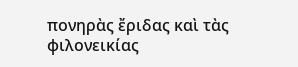πονηρὰς ἔριδας καὶ τὰς φιλονεικίας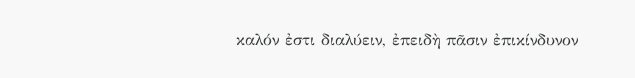καλόν ἐστι διαλύειν, ἐπειδὴ πᾶσιν ἐπικίνδυνον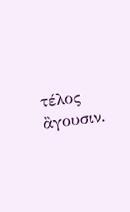τέλος ἂγουσιν.